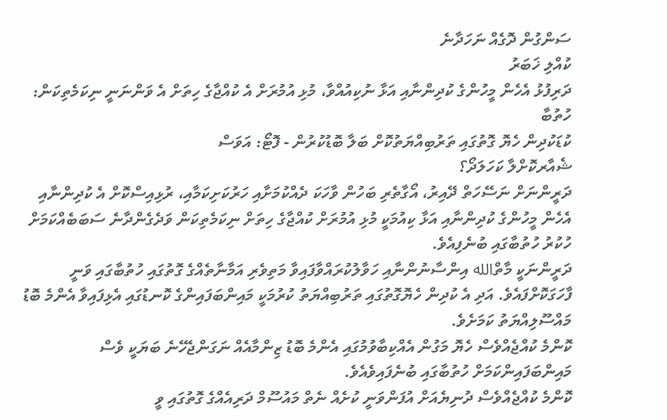ސަންގުން ދޮގެއް ނަހަދާނެ
ކުއްލި ޚަބަރު
ދަރިފުޅު އެހެން މީހުންގެ ކުދިންނާއި އަޅާ ނުކިއުއްވާ، މުޅި އުމުރަށް އެ ކުއްޖާގެ ހިތަށް އެ ވަންނަނީ ނިކަމެތިކަން: ހުތުބާ
ކުޑަކުދިން ހެޔޮ ގޮތުގައި ތަރުބިއްޔަތުކޮށް ބަލާ ބޮޑުކުރުން - ފޮޓޯ: އަވަސް
ޝެއާރކޮށްލާ ކަހަލަދޯ؟
ދަރީންނަށް ނަސޭހަތް ދޭއިރު، އޯގާތެރި ބަހުން ވާހަކަ ދެއްކުމަށާއި ހަރުކަށިކަމާއި، ރުޅިއިސްކޮށް އެ ކުދިންނާއި އެހެން މީހުންގެ ކުދިންނާއި އަޅާ ކިއުމަކީ މުޅި އުމުރަށް ކުއްޖާގެ ހިތަށް ނިކަމެތިކަން ވަދެގެންދާނެ ސަބަބެއްކަމަށް ހުކުރު ހުތުބާގައި ބުނެފިއެވެ.
ދަރީންނަކީ މާތްالله އިންސާނުންނާއި ހަވާލުކުރައްވާފައިވާ މަތިވެރި އަމާނާތެއްގެ ގޮތުގައި ހުތުބާގައި ވަނީ ފާހަގަކޮށްފައެވެ. އަދި އެ ކުދިން ހެޔޮގޮތުގައި ތަރުބިއްޔަތު ކުރުމަކީ މައިންބަފައިންގެ ކޮނޑުގައި އެޅިފައިވާ އެންމެ ބޮޑު މައްސޫލިއްޔަތު ކަމަށެވެ.
ކޮންމެ ކުއްޖެއްވެސް ހެޔޮ މަގުން އެއްކިބާވުމުގައި އެންމެ ބޮޑު ޒިންމާއެއް ނަގަންޖެހޭނެ ބަޔަކީ ވެސް މައިންބަފައިންކަމަށް ހުތުބާގައި ބުނެފައިވެއެވެ.
ކޮންމެ ކުއްޖެއްވެސް ދުނިޔެއަށް އުފަންވަނީ ކުށެއް ނެތް މައުސޫމް ދަރިއެއްގެ ގޮތުގައި ވީ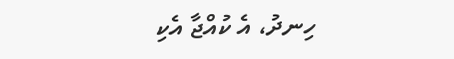ހިނދު، އެ ކުއްޖާ އެކި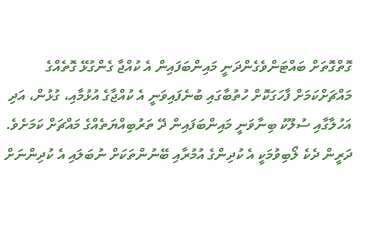ގޮތްގޮތަށް ބައްޓަންވެގެންދަނީ މައިންބަފައިން އެ ކުއްޖާ ގެންގުޅޭ ގޮތެއްގެ މައްޗަށްކަމަށް ފާހަގަކޮށް ހުތުބާގައި ބުނެފައިވަނީ އެ ކުއްޖާގެ އުޅުމާއި، ގުޅުން، އަދި އަހުލާގާއި ސުލޫކު ބިނާވަނީ މައިންބަފައިން ދޭ ތަރުބިއްޔަތެއްގެ މައްޗަށް ކަމަށެވެ.
ދަރީން ދެކެ ލޯބިވުމަކީ އެ ކުދިންގެ އުމުރާއި ބޭނުންތަކަށް ނުބަލައި އެ ކުދިންނަށް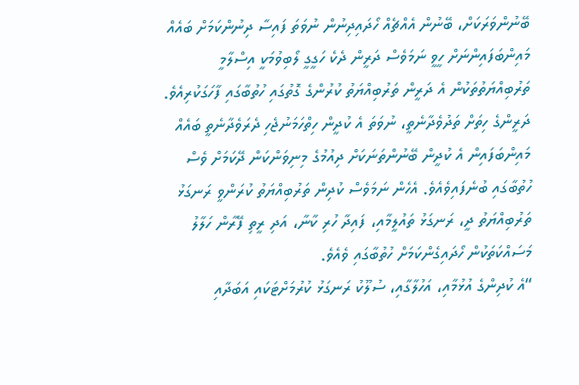ބޭނުންވަރަކަށް، ބޭނުން އެއްޗެއް ހޯދައިދިނުން ނުވަތަ ފައިސާ ދިނުންކަމަށް ބައެއް މައިންބަފައިންނަށް ހީވީ ނަމަވެސް ދަރީން ދެކެ ހަގީގީ ލޯބިވުމަކީ އިސްލާމީ ތަރުބިއްޔަތުތަކުން އެ ދަރީން ތަރުބިއްޔަތު ކުރުންގެ ގޮތުގައި ހުތުބާގައި ފާހަގަކުރިއެވެ. ދަރީންގެ ހިތަށް ތަދުވެދާނެތީ، ނުވަތަ އެ ކުދީން ހިތްހަމަނުޖެހި ދެރަވެދާނެތީ ބައެއް މައިންބަފައިން އެ ކުދީން ބޭނުންތަނަކަށް ދިއުމުގެ މިނިވަންކަން ދޭކަމަށް ވެސް ހުތުބާގައި ބުނެފައިވެއެވެ. އެހެން ނަމަވެސް ކުދިން ތަރުބިއްޔަތު ކުރަންވީ ރަނގަޅު ތަރުބިއްޔަތު ދީ، ރަނގަޅު ތައުލީމާއި، ފައިދާ ހުރި ކާނާ، އަދި ރީތި ފޭރާން ހަލާލު މަސައްކަތަކުން ހޯދައިގެންކަމަށް ހުތުބާގައި ވެއެވެ.
“އެ ކުދިންގެ އުޅުމާއި، އަހުލާގާއި، ސުލޫކު ރަނގަޅު ކުރުމަށްޓަކައި އަބަދާއި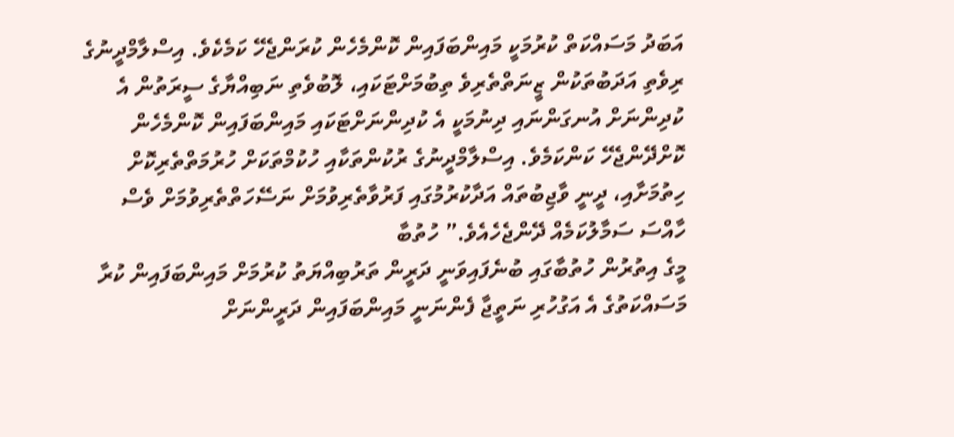އަބަދު މަސައްކަތް ކުރުމަކީ މައިންބަފައިން ކޮންމެހެން ކުރަންޖެހޭ ކަމެކެވެ. އިސްލާމްދީނުގެ ރިވެތި އަދަބުތަކުން ޒީނަތްތެރިވެ ތިބުމަށްޓަކައި، ލޮބުވެތި ނަބިއްޔާގެ ސީރަތުން އެ ކުދިންނަށް އުނގަންނައި ދިނުމަކީ އެ ކުދިންނަށްޓަކައި މައިންބަފައިން ކޮންމެހެން ކޮށްދޭންޖެހޭ ކަންކަމެވެ. އިސްލާމްދީނުގެ ރުކުންތަކާއި ހުކުމްތަކަށް ހުރުމަތްތެރިކޮށް ހިތުމަށާއި، ދީނީ ވާޖިބުތައް އަދާކުރުމުގައި ފަރުވާތެރިވުމަށް ނަސޭހަތްތެރިވުމަށް ވެސް ހާއްސަ ސަމާލުކަމެއް ދޭންޖެހެއެވެ.” ހުތުބާ
މީގެ އިތުރުން ހުތުބާގައި ބުނެފައިވަނީ ދަރީން ތަރުބިއްޔަތު ކުރުމަށް މައިންބަފައިން ކުރާ މަސައްކަތުގެ އެ އަގުހުރި ނަތީޖާ ފެންނަނީ މައިންބަފައިން ދަރީންނަށް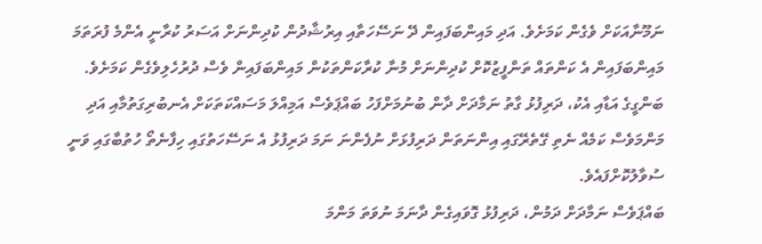ނަމޫނާއަކަށް ވެގެން ކަމަށެވެ. އަދި މައިންބަފައިން ދޭ ނަސޭހަތާއި އިރުޝާދުން ކުދިންނަށް އަސަރު ކުރާނީ އެންމެ ފުރަތަމަ މައިންބަފައިން އެ ކަންތައް ތަންފީޒުކޮށް ކުދިންނަށް މުނާ ކުރާކަންތަކުން މައިންބަފައިން ވެސް ދުރުހެލިވެގެން ކަމަށެވެ.
ބަންގީގެ އަޑާއި އެކު، ދަރިފުޅު ގާތު ނަމާދަށް ދާން ބުނުމަށްފަހު ބައްޕަވެސް އަމިއްލަ މަސައްކަތަކަށް އެނބުރިގަތުމާއި އަދި މަންމަވެސް ކަމެއް ނެތި ގޭތެރޭގައި އިންނަތަން ދަރިފުޅަށް ނުފެންނަ ނަމަ ދަރިފުޅު އެ ނަސޭހަތުގައި ހިފާނެތޯ ހުތުބާގައި ވަނީ ސުވާލުކޮށްފައެވެ.
ބައްޕަވެސް ނަމާދަށް ދަމުން، ދަރިފުޅު ގޮވައިގެން ދާނަމަ ނުވަތަ މަންމަ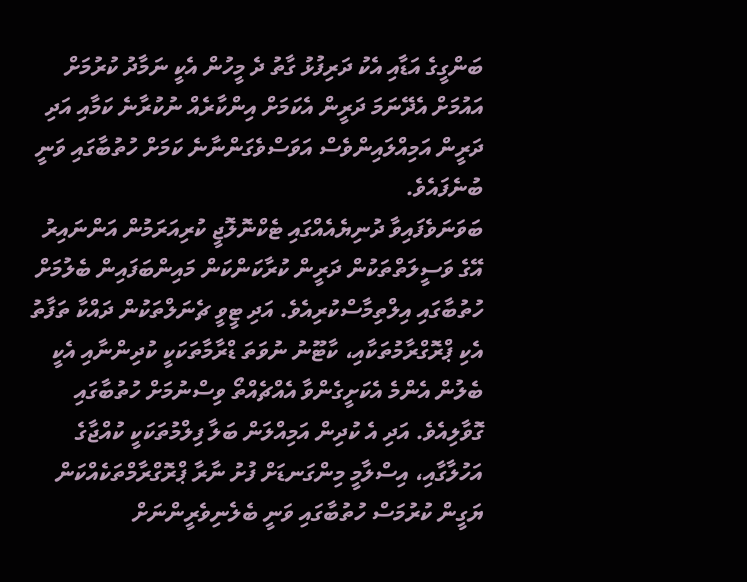ބަންގީގެ އަޑާއި އެކު ދަރިފުޅު ގާތު ދެ މީހުން އެކީ ނަމާދު ކުރުމަށް އައުމަށް އެދޭނަމަ ދަރީން އެކަމަށް އިންކާރެއް ނުކުރާނެ ކަމާއި އަދި ދަރީން އަމިއްލައިންވެސް އަވަސްވެގަންނާނެ ކަމަށް ހުތުބާގައި ވަނީ ބުނެފައެވެ.
ބަވަނަވެފައިވާ ދުނިޔެއެއްގައި ޓެކްނޮލޮޖީ ކުރިއަރަމުން އަންނައިރު އޭގެ ވަސީލަތްތަކުން ދަރީން ކުރާކަންކަން މައިންބަފައިން ބެލުމަށް ހުތުބާގައި އިލްތިމާސްކުރިއެވެ. އަދި ޓީވީ ޗެނަލްތަކުން ދައްކާ ތަފާތު އެކި ޕްރޮގްރާމުތަކާއި، ކާޓޫނު ނުވަތަ ޑްރާމާތަކަކީ ކުދިންނާއި އެކީ ބެލުން އެންމެ އެކަށީގެންވާ އެއްޗެއްތޯ ވިސްނުމަށް ހުތުބާގައި ގޮވާލިއެވެ. އަދި އެ ކުދިން އަމިއްލަން ބަލާ ފިލްމުތަކަކީ ކުއްޖާގެ އަހުލާގާއި، އިސްލާމީ މިންގަނޑަށް ފުށު ނާރާ ޕްރޮގްރާމްތަކެއްކަން ޔަގީން ކުރުމަސް ހުތުބާގައި ވަނީ ބެލެނިވެރީންނަށް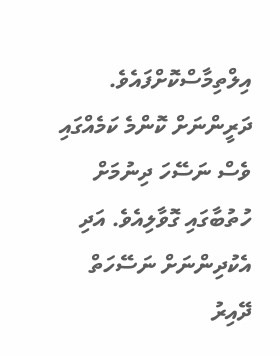އިލްތިމާސްކޮށްފައެވެ.
ދަރީންނަށް ކޮންމެ ކަމެއްގައި ވެސް ނަސޭހަ ދިނުމަށް ހުތުބާގައި ގޮވާލިއެވެ. އަދި އެކުދިންނަށް ނަސޭހަތް ދޭއިރު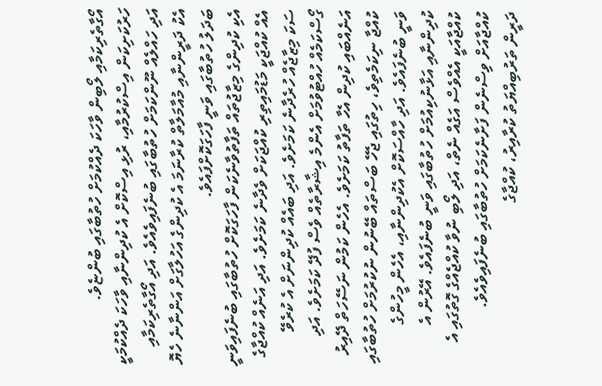އޯގާތެރިކަމާއި ލޯބިން ވާހަކަ ދެއްކުމަށް ހުތުބާގައި ބުންޏެވެ. ހަރުކަށިކަން އިސްކުރުމާއި، ރުޅި އިސްކޮށް އެ ކުދިންނާއި ވާހަކަ ދެއްކުމަކީ އަދި ހައްލެއް ނޫންކަމަށް ހުތުބާގައި ބުނެފައިވެއެވެ. އަދި އޯގާތެރިކަމާއި އެކު ދަރީންނާއި މުއާމަލާތް ކުރާނަމަ އެ ކުދިންގެ އަހުލާގަށް އަންނާނެ ހެޔޮ ބަދަލު ހުތުބާގައި ވަނީ ފާހަގަކޮށްފައެވެ.
އެކި ކުދިންގެ މިޒާޖުތައް ތަފާތުވާނެކަން ފާހަގަކޮށް ހުތުބާގައި ބުނެފައިވަނީ އެއް ކުއްޖަކީ މަޑުމައިތިރި ކުއްޖަކަށް ވެދާނެ ކަމަށެވެ. އަދި އަނެއް ކުއްޖާގެ ސަކަ މިޒާޖެއް ހުރެދާނެ ކަމަށެވެ. އަދި ބައެއް ކުދިންނަށް އެ ކުރެވޭ ގޯސްކަމެއް ހުއްޓުވުމަށް އެންމެ އިޝާރާތެއް ވެސް ފުދޭ ކަމަށެވެ. އަދި އަނެއްބައި ކުދިން އެހާ ތަފާތު ކަމަށެވެ. އެހެން ކަމުން ނަސޭހަތް ދޭއިރު ކުއްޖާ ނިކަމެތިވެ، ހިތުގައި ޖެހޭ ބަސްތައް ބޭނުން ނުކުރުމަށް ހުތުބާގައި ވަނީ ބުނެފައެވެ. އަދި ހާއްސަކޮށް އެކުދިންނާއި، އެހެން މީހުންގެ ކުދިންނާއި އަޅާނުކިއުމަށް ހުތުބާގައި ވަނީ ބުނެފައެވެ. އޭރުން އެ ކުއްޖާއަކީ އެއްވެސް އަގެއް ނެތް، އަދި ލޯބި ނުވާ ކުއްޖެއްގެ ގޮތުގައި އެ ކުއްޖާއަށް ވިސްނެން ފަށާނެކަމަށް ހުތުބާގައި ބުނެފައިވެއެވެ.
ދަރީން ތަރުބިއްޔަތު ކުރާއިރު، ކުއްޖާގެ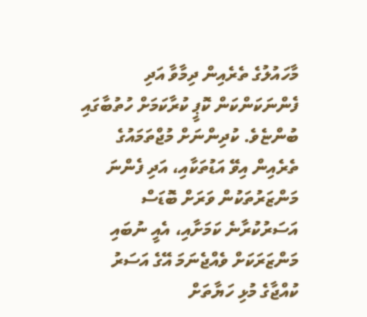މާހައުލުގެ ތެރެއިން ދިމާވާ އަދި ފެންނަކަންކަން ކޮޕީ ކުރާކަމަށް ހުތުބާގައި ބުންޏެވެ. ކުދިންނަށް މުޖްތަމައުގެ ތެރެއިން އިވޭ އަޑުތަކާއި، އަދި ފެންނަ މަންޒަރުތަކުން ވަރަށް ބޮޑަސް އަސަރުކުރާނެ ކަމަށާއި، އެއީ ނުބައި މަންޒަރަކަށް ވެއްޖެނަމަ އޭގެ އަސަރު ކުއްޖާގެ މުޅި ހަޔާތަށް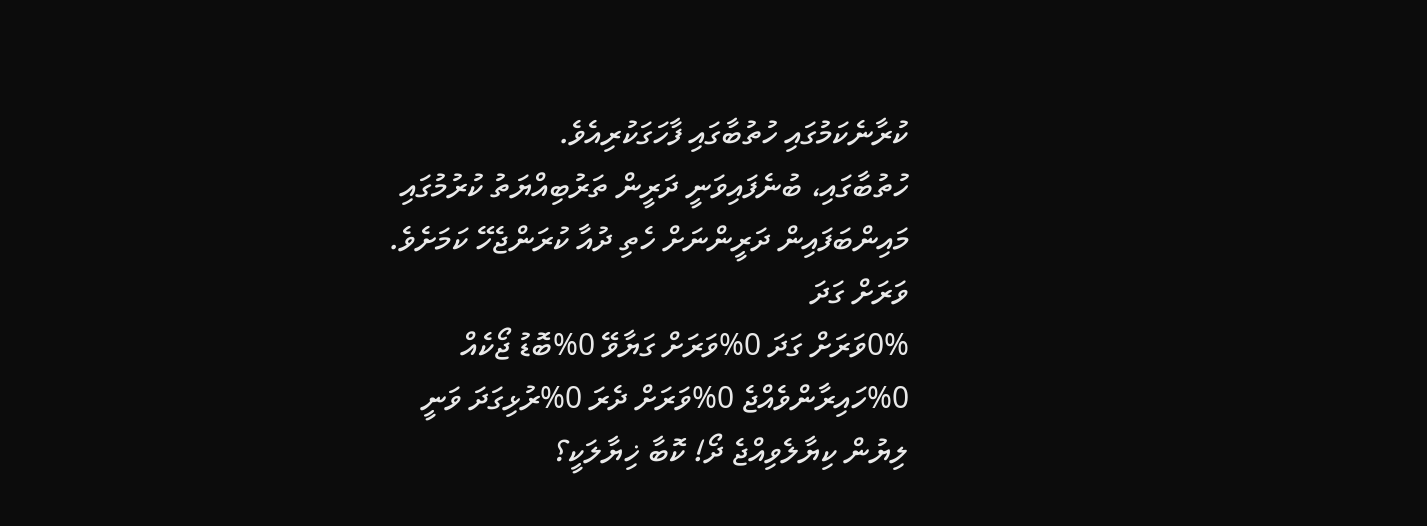ކުރާނެކަމުގައި ހުތުބާގައި ފާހަގަކުރިއެވެ.
ހުތުބާގައި، ބުނެފައިވަނީ ދަރީން ތަރުބިއްޔަތު ކުރުމުގައި މައިންބަފައިން ދަރީންނަށް ހެތި ދުއާ ކުރަންޖެހޭ ކަމަށެވެ.
ވަރަށް ގަދަ
0%ވަރަށް ގަދަ 0%ވަރަށް ގަޔާވޭ 0%ބޮޑު ޖޯކެއް 0%ހައިރާންވެއްޖެ 0%ވަރަށް ދެރަ 0%ރުޅިގަދަ ވަނީ
ލިޔުން ކިޔާލެވިއްޖެ ދޯ! ކޮބާ ޚިޔާލަކީ؟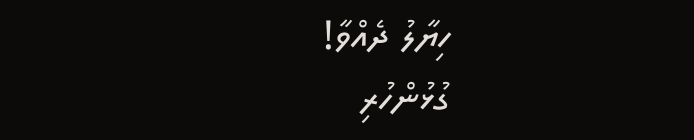ހިޔާލު ދެއްވާ!
ގުޅުންހުރި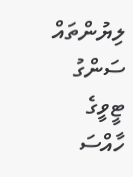ލިޔުންތައް
ސަންގު ޓީވީގެ ހާއްސަ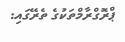ޕްރޮގްރާމްތަކުގެ ތެރޭގައި: